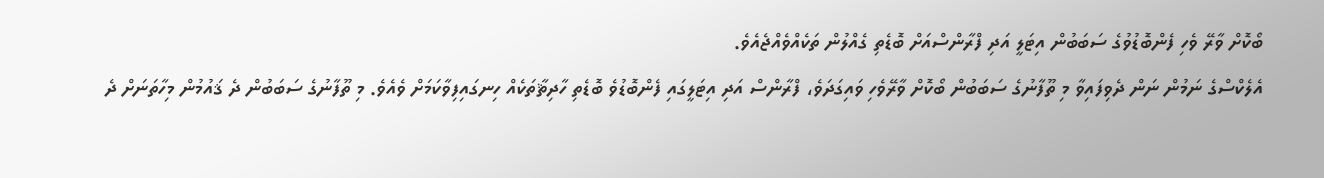ބޯކޮށް ވާރޭ ވެހި ފެންބޮޑުވުގެ ސަބަބުން އިޓަލީ އަދި ފްރާންސްއަށް ބޮޑެތި ގެއްލުން ތަކެއްވެއްޖެއެވެ.
އެލެކްސްގެ ނަމުން ނަން ދެވިފައިވާ މި ތޫފާނުގެ ސަބަބުން ބޯކޮށް ވާރޭވެހި ވައިގަދަވެ، ފްރާންސް އަދި އިޓަލީގައި ފެންބޮޑުވެ ބޮޑެތި ހާދިޘާތަކެއް ހިނގައިފިވާކަމަށް ވެއެވެ. މި ތޫފާނުގެ ސަބަބުން ދެ ޤައުމުން މިހާތަނަށް ދެ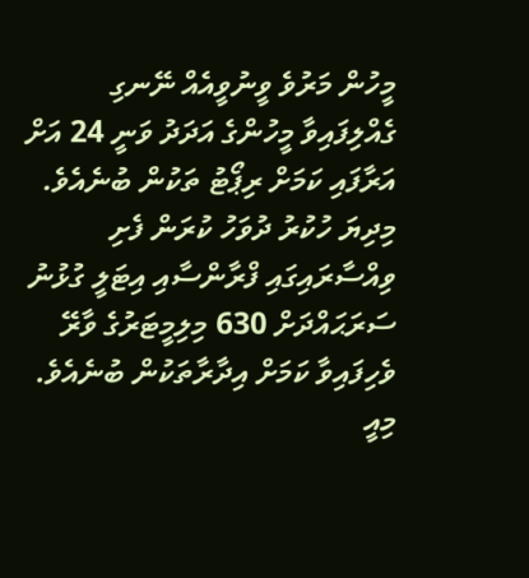މީހުން މަރުވެ ވީނުވީއެއް ނޭނގި ގެއްލިފައިވާ މީހުންގެ އަދަދު ވަނީ 24 އަށް އަރާފައި ކަމަށް ރިޕޯޓު ތަކުން ބުނެއެވެ.
މިދިޔަ ހުކުރު ދުވަހު ކުރަން ފެށި ވިއްސާރައިގައި ފްރާންސާއި އިޓަލީ ގުޅުނު ސަރަޙައްދަށް 630 މިލިމީޓަރުގެ ވާރޭ ވެހިފައިވާ ކަމަށް އިދާރާތަކުން ބުނެއެވެ.
މިއީ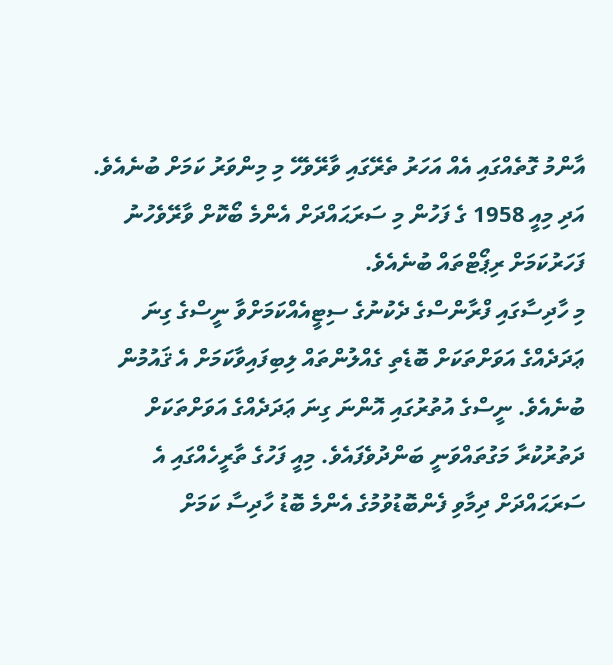އާންމު ގޮތެއްގައި އެއް އަހަރު ތެރޭގައި ވާރޭވެހޭ މި މިންވަރު ކަމަށް ބުނެއެވެ. އަދި މިއީ 1958 ގެ ފަހުން މި ސަރަޙައްދަށް އެންމެ ބޯކޮށް ވާރޭވެހުނު ފަހަރުކަމަށް ރިޕޯޓްތައް ބުނެއެވެ.
މި ހާދިސާގައި ފްރާންސްގެ ދެކުނުގެ ސިޓީއެއްކަމަށްވާ ނީސްގެ ގިނަ ޢަދަދެއްގެ އަވަށްތަކަށް ބޮޑެތި ގެއްލުންތައް ލިބިފައިވާކަމަށް އެ ޤައުމުން ބުނެއެވެ. ނީސްގެ އުތުރުގައި އޮންނަ ގިނަ ޢަދަދެއްގެ އަވަށްތަކަށް ދަތުރުކުރާ މަގުތައްވަނީ ބަންދުވެފައެވެ. މިއީ ފަހުގެ ތާރީހެއްގައި އެ ސަރަޙައްދަށް ދިމާވި ފެންބޮޑުވުމުގެ އެންމެ ބޮޑު ހާދިސާ ކަމަށް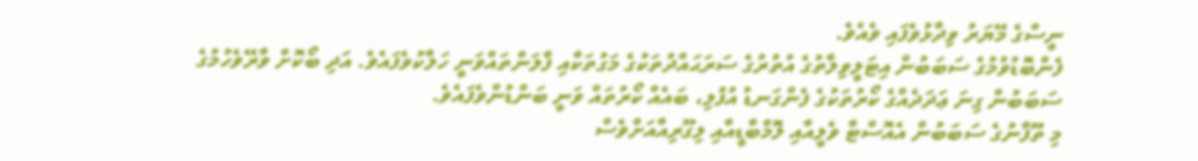ނީސްގެ މޭޔަރު ވިދާޅުވެފައި ވެއެވެ.
ފެންބޮޑުވުމުގެ ސަބަބުން އިޓަލީވިލާތުގެ އުތުރުގެ ސަރަޙައްދުތަކުގެ މަގުތަކާއި ފާލަންތައްވަނީ ހަލާކުވެފައެވެ. އަދި ބޯކޮށް ވާރޭވެހުމުގެ ސަބަބުން ގިނަ ޢަދަދެއްގެ ކޯރުތަކުގެ ފެންގަނޑު އުފުލި، ބައެއް ކޯރުތައް ވަނީ ބަންޑުންވެފައެވެ.
މި ތޫފާނުގެ ސަބަބުން އެއޮސްޓާ ވެލީއާއި ލޮމްބާޑީއާއި ލިގޫރިއާއަށްވެސް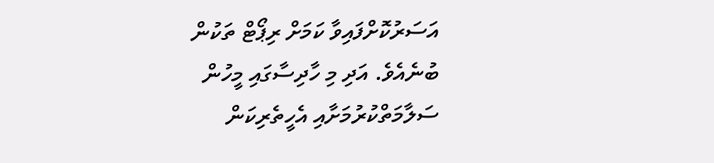އަސަރުކޮށްފައިވާ ކަމަށް ރިޕޯޓް ތަކުން ބުނެއެވެ. އަދި މި ހާދިސާގައި މީހުން ސަލާމަތްކުރުމަށާއި އެހީތެރިކަން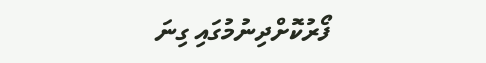ފޯރުކޮށްދިނުމުގައި ގިނަ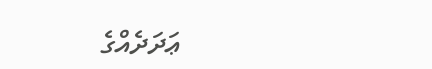ޢަދަދެއްގެ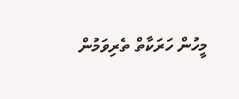މީހުން ހަރަކާތް ތެރިވަމުން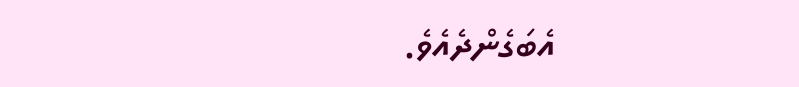އެބަގެންދެއެވެ.